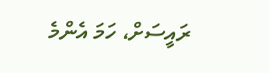ރައީސަށް، ހަމަ އެންމެ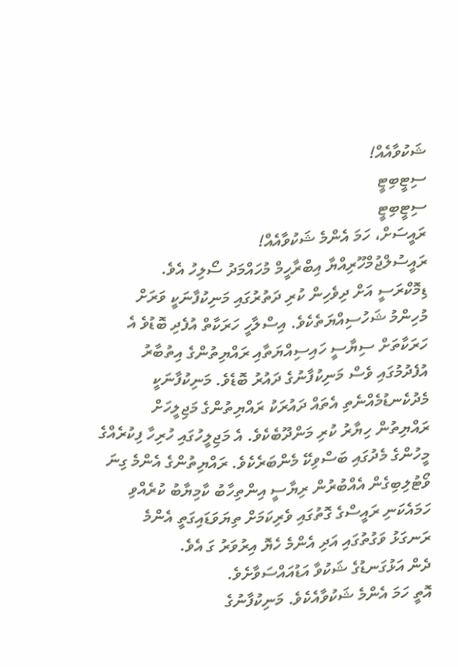ޝަކުވާއެއް!
ސިޓީބިޓީ
ސިޓީބިޓީ
ރައީސަށް، ހަމަ އެންމެ ޝަކުވާއެއް!
ރައީސުލްޖުމްހޫރިއްޔާ އިބްރާހީމް މުހައްމަދު ސޯލިހު އެވެ.
ޑިމޮކްރަސީ އަށް ދިވެހިން ކުރި ދަތުރުގައި މަނިކުފާނަކީ ވަރަށް މުހިންމު ޝަހުސިއްޔަތެކެވެ. އިސްލާހީ ހަރަކާތް އުފެދި ބޮޑުވެ އެ ހަރަކާތަށް ސިޔާސީ ހައިސިއްޔަތާއި ރައްޔިތުންގެ އިތުބާރު އުފެދުމުގައި ވެސް މަނިކުފާނުގެ ދައުރު ބޮޑެވެ. މަނިކުފާނަކީ މެދުކެނޑުމެއްނެތި އެތައް ދައުރަކު ރައްޔިތުންގެ މަޖިލީހަށް ރައްޔިތުން ހިޔާރު ކުރި މަންދޫބެކެވެ. އެ މަޖިލީހުގައި ހުރިހާ ފިކުރެއްގެ މީހުންގެ މެދުގައި ބަސްވިކޭ މެންބަރެކެވެ. ރައްޔިތުންގެ އެންމެ ގިނަ ވޯޓުލިބިގެން އެއްބުރުން ރިޔާސީ އިންތިހާބު ކާމިޔާބު ކުރެއްވި ހަމައެކަނި ރައީސްގެ ގޮތުގައި ވެރިކަމަށް ތިޔަވަޑައިގަތީ އެންމެ ރަނގަޅު ވަގުތުގައި އަދި އެންމެ ހެޔޮ އިރުވަރު ގަ އެވެ.
ދެން އަޅުގަނޑުގެ ޝަކުވާ އަޑުއައްސަވާށެވެ.
އޮތީ ހަމަ އެންމެ ޝަކުވާއެކެވެ. މަނިކުފާނުގެ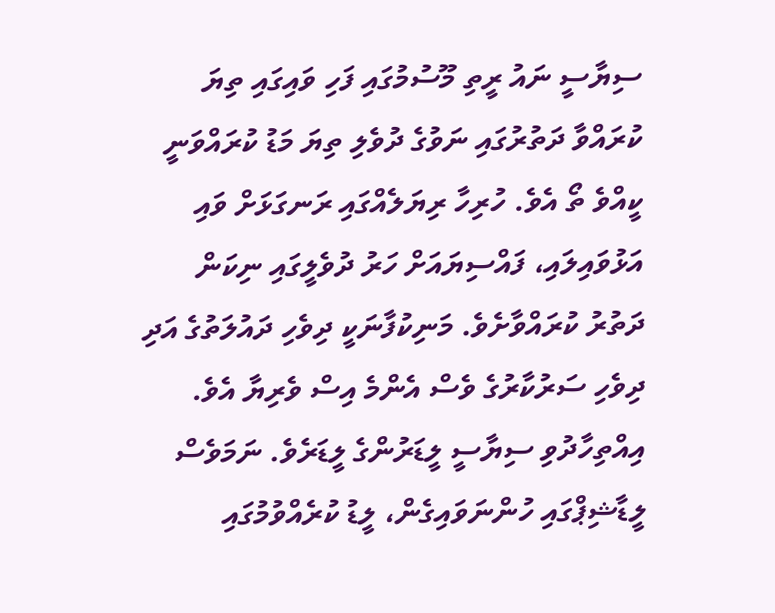ސިޔާސީ ނައު ރީތި މޫސުމުގައި ފަހި ވައިގައި ތިޔަ ކުރައްވާ ދަތުރުގައި ނަވުގެ ދުވެލި ތިޔަ މަޑު ކުރައްވަނީ ކީއްވެ ތޯ އެވެ. ހުރިހާ ރިޔަލެއްގައި ރަނގަޅަށް ވައި އަޅުވައިލައި، ފައްސިޔައަށް ހަރު ދުވެލީގައި ނިކަން ދަތުރު ކުރައްވާށެވެ. މަނިކުފާނަކީ ދިވެހި ދައުލަތުގެ އަދި ދިވެހި ސަރުކާރުގެ ވެސް އެންމެ އިސް ވެރިޔާ އެވެ. އިއްތިހާދުވި ސިޔާސީ ލީޑަރުންގެ ލީޑަރެވެ. ނަމަވެސް ލީޑާޝިޕްގައި ހުންނަވައިގެން، ލީޑު ކުރެއްވުމުގައި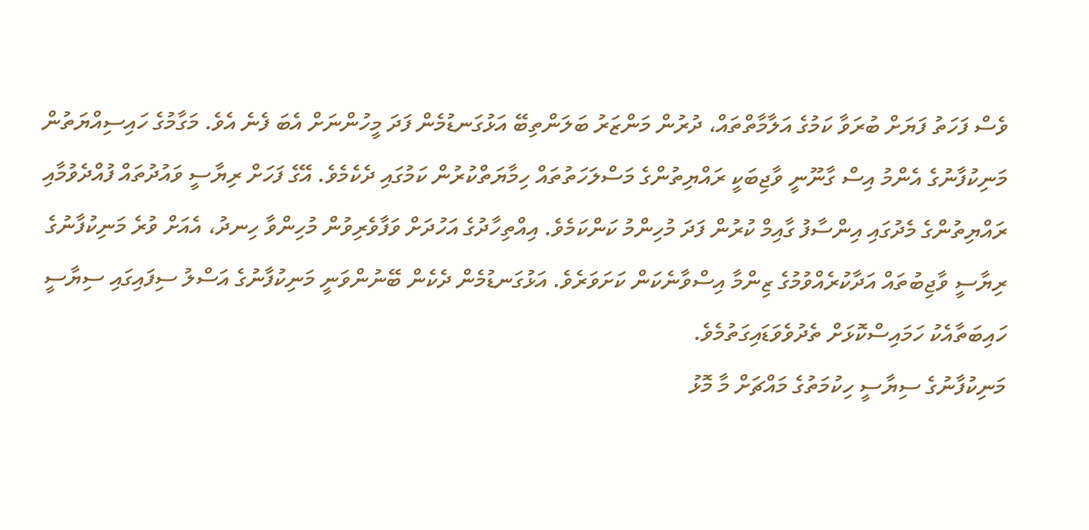ވެސް ފަހަތު ފަޔަށް ބުރަވާ ކަމުގެ އަލާމާތްތައް، ދުރުން މަންޒަރު ބަލަންތިބޭ އަޅުގަނޑުމެން ފަދަ މީހުންނަށް އެބަ ފެނެ އެވެ. މަގާމުގެ ހައިސިއްޔަތުން މަނިކުފާނުގެ އެންމު އިސް ގާނޫނީ ވާޖިބަކީ ރައްޔިތުންގެ މަސްލަހަތުތައް ހިމާޔަތްކުރުން ކަމުގައި ދެކެމެވެ. އޭގެ ފަހަށް ރިޔާސީ ވައުދުތައް ފުއްދެވުމާއި ރައްޔިތުންގެ މެދުގައި އިންސާފު ގާއިމް ކުރުން ފަދަ މުހިންމު ކަންކަމެވެ. އިއްތިހާދުގެ އަހުދަށް ވަފާވެރިވުން މުހިންވާ ހިނދު، އެއަށް ވުރެ މަނިކުފާނުގެ ރިޔާސީ ވާޖިބުތައް އަދާކުރެއްވުމުގެ ޒިންމާ އިސްވާނެކަން ކަށަވަރެވެ. އަޅުގަނޑުމެން ދެކެން ބޭނުންވަނީ މަނިކުފާނުގެ އަސްލު ސިފައިގައި ސިޔާސީ ހައިބަތާއެކު ހަމައިސްކޮޅަށް ތެދުވެވަޑައިގަތުމެވެ.
މަނިކުފާނުގެ ސިޔާސީ ހިކުމަތުގެ މައްޗަށް މާ މޮޅު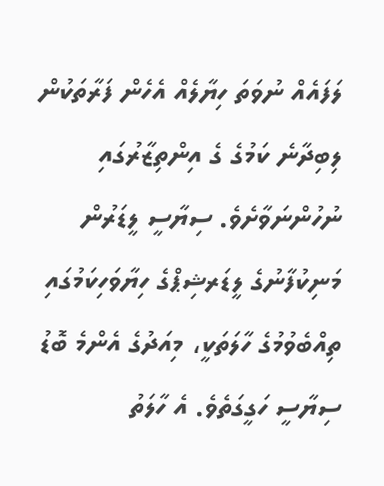ލަފައެއް ނުވަތަ ހިޔާލެއް އެހެން ފަރާތަކުން ލިބިދާނެ ކަމުގެ ގެ އިންތިޒާރުގައި ނުހުންނަވާށެވެ. ސިޔާސީ ލީޑަރުން މަނިކުފާނުގެ ލީޑަރޝިޕްގެ ހިޔާވަހިކަމުގައި ތިއްބެވުމުގެ ހާލަތަކީ، މިއަދުގެ އެންމެ ބޮޑު ސިޔާސީ ހަގީގަތެވެ. އެ ހާލަތު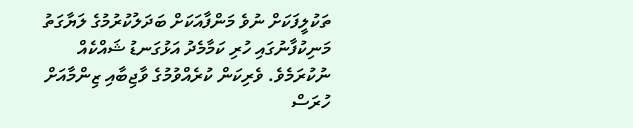ތަކުލީފަކަށް ނުވެ މަންފާއަކަށް ބަދަލުކުރުމުގެ ލަޔާގަތު މަނިކުފާނުގައި ހުރި ކަމާމެދު އަޅުގަނޑު ޝައްކެއް ނުކުރަމެވެ. ވެރިކަން ކުރެއްވުމުގެ ވާޖިބާއި ޒިންމާއަށް ހުރަސް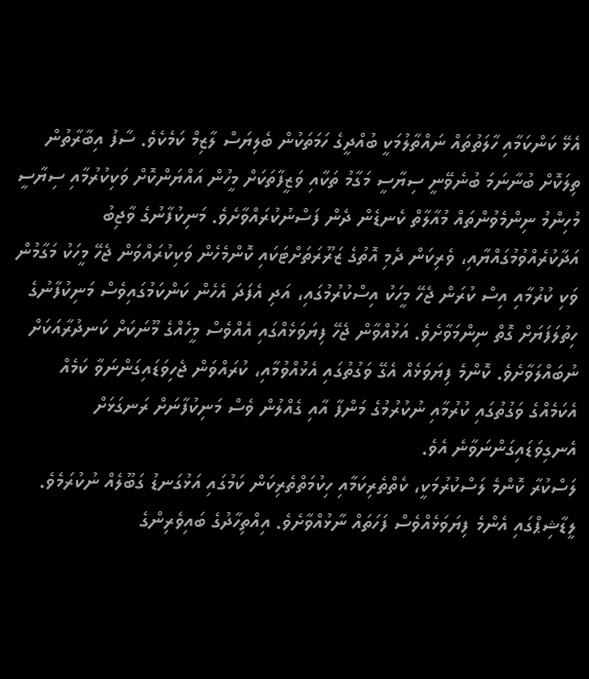އެޅޭ ކަންކަމާއި ހާލަތުތައް ނައްތާލުމަކީ ބުއްދީގެ ހަމަތަކުން ބެލިޔަސް ލާޒިމް ކަމެކެވެ. ސާފު އިބާރާތުން ތިލަކޮށް ބުނާނަމަ ބުނެވޭނީ ސިޔާސީ މަގާމު ތަކާއި ވަޒީފާތަކަށް މީހުން އައްޔަންކޮށް ވަކިކުރުމާއި ސިޔާސީ މުހިންމު ނިންމެވުންތައް މުއާލާތް ކެނޑެން ދެން ފަސްނުކުރައްވާށެވެ. މަނިކުފާނުގެ ވާޖިބު އަދާކުރެއްވުމުގައްޔާއި، ވެރިކަން ދެމި އޮތުގެ ޒަރޫރަތަށްޓަކައި ކޮންމެހެން ވަކިކުރައްވަން ޖެހޭ މީހަކު މަގާމުން ވަކި ކުރުމާއި އިސް ކުރަން ޖެހޭ މީހަކު އިސްކުރުމުގައި، އަދި އެފަދަ އެހެން ކަންކަމުގައިވެސް މަނިކުފާނުގެ ހިތުލަފަޔަށް ގޮތް ނިންމަވާށެވެ. އަޅުއްވާން ޖެހޭ ފިޔަވަޅެއްގައި އެއްވެސް މީހެއްގެ މޫނަކަށް ކަނދުރާއަކަށް ނުބައްލަވާށެވެ. ކޮންމެ ފިޔަވަޅެއް އެގޭ ވަގުތުގައި އެޅުއްވުމާއި، ކުރައްވަން ޖެހިވަޑައިގަންނަވާ ކަމެއް އެކަމެއްގެ ވަގުތުގައި ކުރުމާއި ނުކުރުމުގެ މަންފާ އާއި ގެއްލުން ވެސް މަނިކުފާނަށް ރަނގަޅަށް އެނގިވަޑައިގަންނަވާނެ އެވެ.
ލަސްކުރާ ކޮންމެ ލަސްކުރުމަކީ، ކެތްތެރިކަމާއި ހިކުމަތްތެރިކަން ކަމުގައި އަޅުގަނޑު ގަބޫލެއް ނުކުރަމެވެ. ލީޑާޝިޕްގައި އެންމެ ފިޔަވަޅެއްވެސް ފަހަތައް ނާޅުއްވާށެވެ. އިއްތިހާދުގެ ބައިވެރިންގެ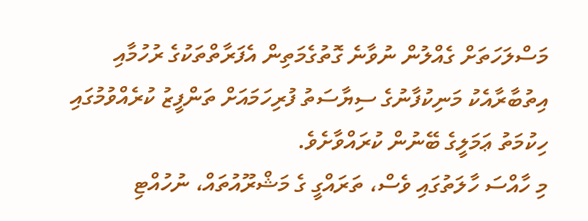މަސްލަހަތަށް ގެއްލުން ނުވާނެ ގޮތުގެމަތިން އެފަރާތްތަކުގެ ރުހުމާއި އިތުބާރާއެކު މަނިކުފާނުގެ ސިޔާސަތު ފުރިހަމައަށް ތަންފީޒު ކުރެއްވުމުގައި ހިކުމަތު ޢަމަލީގެ ބޭނުން ކުރައްވާށެވެ.
މި ހާއްސަ ހާލަތުގައި ވެސް، ތަރައްގީ ގެ މަޝްރޫއުތައް، ނުހުއްޓި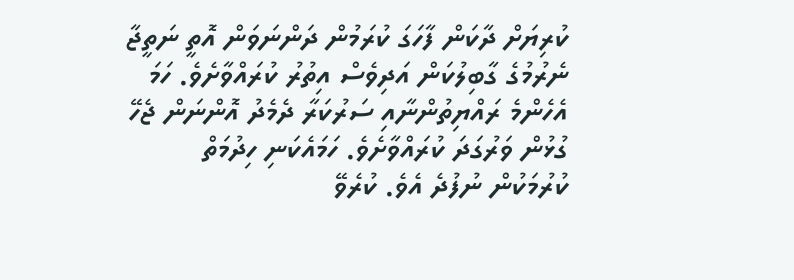ކުރިޔަށް ދާކަން ފާހަގަ ކުރަމުން ދަންނަވަން އޮތީ ނަތީޖާ ނެރުމުގެ ގާބިލުކަން އަދިވެސް އިތުރު ކުރައްވާށެވެ. ހަމަ އެހެންމެ ރައްޔިތުންނާއި ސަރުކަރާ ދެމެދު އޮންނަން ޖެހޭ ގުޅުން ވަރުގަދަ ކުރައްވާށެވެ. ހަމައެކަނި ހިދުމަތް ކުރުމަކުން ނުފުދެ އެވެ. ކުރެވޭ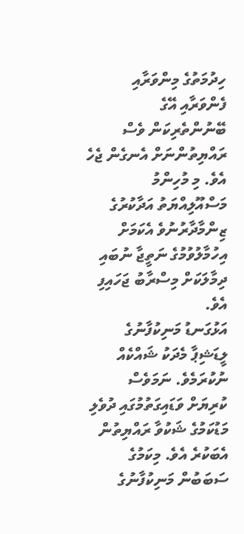ހިދުމަތުގެ މިންވަރާއި ފެންވަރާއި އޭގެ ބޭނުންތެރިކަން ވެސް ރައްޔިތުންނަށް އެނގެން ޖެހެ އެވެ. މި މުހިންމު މަސްއޫލިއްޔަތު އަދާކުރުގެ ޒިންމާދާރުނުވެ އެކަމަށް އިހުމާލުވުމުގެ ނަތީޖާ ނުބައި ދިމާލަކަށް މިސްރާބު ޖަހައިފި އެވެ.
އަޅުގަނޑު މަނިކުފާނުގެ ލީޑަޝިޕާ މެދަކު ޝައްކެއް ނުކުރަމެވެ. ނަމަވެސް ކުރިޔަށް ވަޑައިގަތުމުގައި ދުވެލި މަޑުކަމުގެ ޝަކުވާ ރައްޔިތުން އެބަކުރެ އެވެ. މިކަމުގެ ސަބަބުން މަނިކުފާނުގެ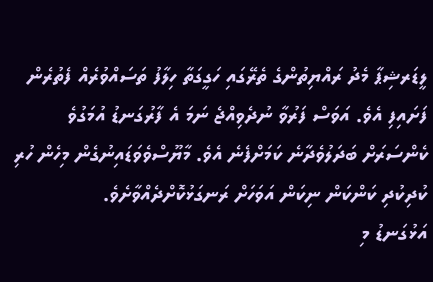ލީޑަރޝިޕާ މެދު ރައްޔިތުންގެ ތެރޭގައި ހަގީގަތާ ހިލާފު ތަސައްވުރެއް ފެތުރެން ފަށައިފި އެވެ. އަވަސް ފަރުވާ ނުދެވިއްޖެ ނަމަ އެ ފާރުގަނޑު އުމަގުވެ ކެންސަރަށް ބަދަލުވެދާނެ ކަމަށްފެނެ އެވެ. މާޔޫސްވެވަޑައިނުގެން މިހެން ހުރި ކުދިކުދި ކަންކަން ނިކަން އަވަހަށް ރަނގަޅުކޮށްދެއްވާށެވެ.
އަޅުގަނޑު މި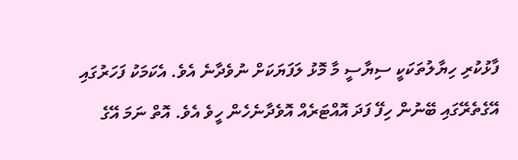ފާޅުކުރި ހިޔާލުތަކަކީ ސިޔާސީ މާ މޮޅު ލަފަޔަކަށް ނުވެދާނެ އެވެ. އެކަމަކު ފަހަރުގައި އޭގެތެރޭގައި ބޭނުން ހިފޭ ފަދަ އޮއްޓަރެއް އޮވެދާނެހެން ހީވެ އެވެ. އޮތް ނަމަ އޭގެ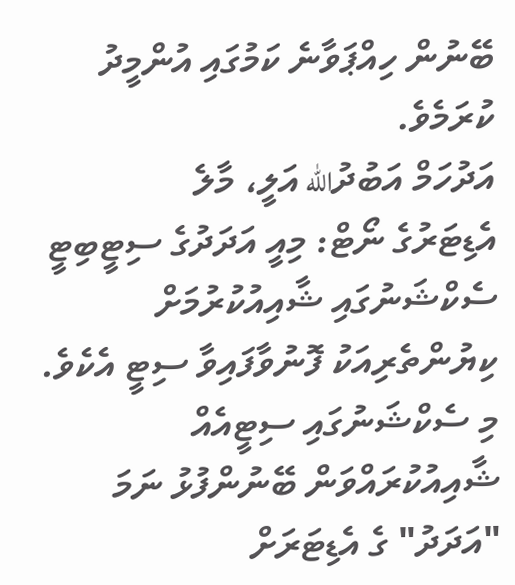ބޭނުން ހިއްޕަވާނެ ކަމުގައި އުންމީދު ކުރަމެވެ.
އަދުހަމް އަބުދުالله އަލީ، މާލެ
އެޑިޓަރުގެ ނޯޓް: މިއީ އަދަދުގެ ސިޓީބިޓީ ސެކްޝަނުގައި ޝާއިއުކުރުމަށް ކިޔުންތެރިއަކު ފޮނުވާފައިވާ ސިޓީ އެކެވެ. މި ސެކްޝަނުގައި ސިޓީއެއް ޝާއިއުކުރައްވަން ބޭނުންފުޅު ނަމަ "އަދަދު" ގެ އެޑިޓަރަށް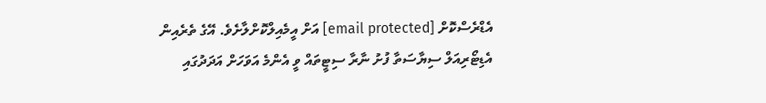އެޑްރެސްކޮށް [email protected] އަށް އީމެއިލްކޮށްލާށެވެ. އޭގެ ތެރެއިން އެޑިޓޯރިއަލް ސިޔާސަތާ ފުށު ނާރާ ސިޓީތައް ވީ އެންމެ އަވަހަށް އަދަދުގައި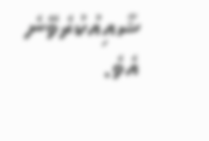ޝާއިއުކުރެވޭނެ އެވެ.